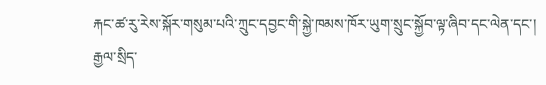རྐང་ཚ་རུ་རེས་སྐོར་གསུམ་པའི་ཀྲུང་དབྱང་གི་སྐྱེ་ཁམས་ཁོར་ཡུག་སྲུང་སྐྱོབ་ལྟ་ཞིབ་དང་ལེན་དང་། རྒྱལ་སྲིད་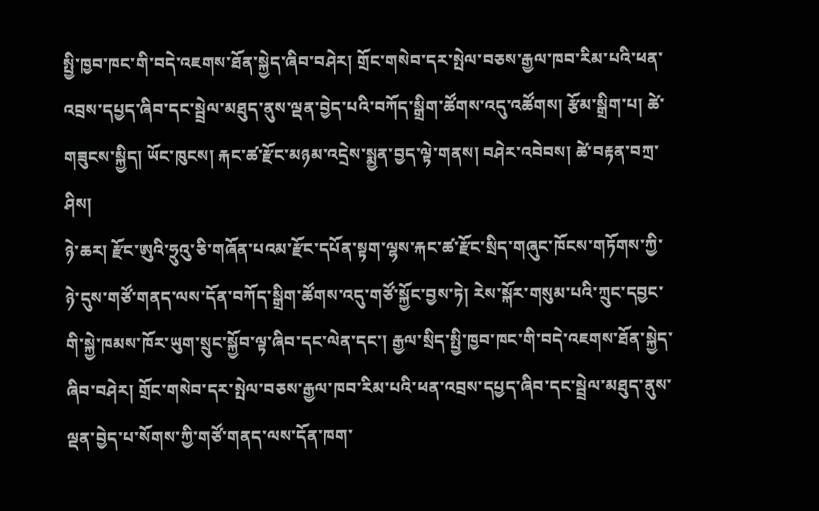སྤྱི་ཁྱབ་ཁང་གི་བདེ་འཇགས་ཐོན་སྐྱེད་ཞིབ་བཤེར། གྲོང་གསེབ་དར་སྤེལ་བཅས་རྒྱལ་ཁབ་རིམ་པའི་ཕན་འབྲས་དཔྱད་ཞིབ་དང་སྦྲེལ་མཐུད་ནུས་ལྡན་བྱེད་པའི་བཀོད་སྒྲིག་ཚོགས་འདུ་འཚོགས། རྩོམ་སྒྲིག་པ། ཚེ་གཟུངས་སྐྱིད། ཡོང་ཁུངས། རྐང་ཚ་རྫོང་མཉམ་འདྲེས་སྨྱན་བྱད་ལྟེ་གནས། བཤེར་འབེབས། ཚེ་བརྟན་བཀྲ་ཤིས།
ཉེ་ཆར། རྫོང་ཨུའི་ཧྲུའུ་ཅི་གཞོན་པའམ་རྫོང་དཔོན་སྟག་ལྷས་རྐང་ཚ་རྫོང་སྲིད་གཞུང་ཁོངས་གཏོགས་ཀྱི་ཉེ་དུས་གཙོ་གནད་ལས་དོན་བཀོད་སྒྲིག་ཚོགས་འདུ་གཙོ་སྐྱོང་བྱས་ཏེ། རེས་སྐོར་གསུམ་པའི་ཀྲུང་དབྱང་གི་སྐྱེ་ཁམས་ཁོར་ཡུག་སྲུང་སྐྱོབ་ལྟ་ཞིབ་དང་ལེན་དང་། རྒྱལ་སྲིད་སྤྱི་ཁྱབ་ཁང་གི་བདེ་འཇགས་ཐོན་སྐྱེད་ཞིབ་བཤེར། གྲོང་གསེབ་དར་སྤེལ་བཅས་རྒྱལ་ཁབ་རིམ་པའི་ཕན་འབྲས་དཔྱད་ཞིབ་དང་སྦྲེལ་མཐུད་ནུས་ལྡན་བྱེད་པ་སོགས་ཀྱི་གཙོ་གནད་ལས་དོན་ཁག་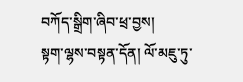བཀོད་སྒྲིག་ཞིབ་ཕྲ་བྱས།
སྟག་ལྷས་བསྟན་དོན། ལོ་མཇུ་ཏུ་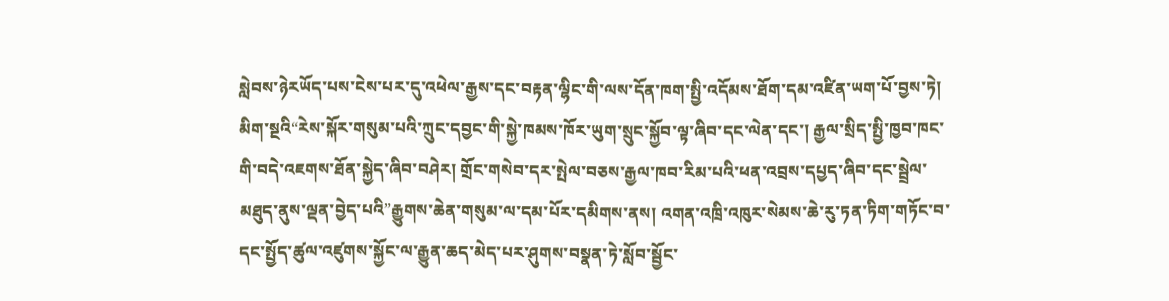སླེབས་ཉེརཡོད་པས་ངེས་པར་དུ་འཕེལ་རྒྱས་དང་བརྟན་ལྷིང་གི་ལས་དོན་ཁག་སྤྱི་འདོམས་ཐོག་དམ་འཛིན་ཡག་པོ་བྱས་ཏེ། མིག་སྔའི“རེས་སྐོར་གསུམ་པའི་ཀྲུང་དབྱང་གི་སྐྱེ་ཁམས་ཁོར་ཡུག་སྲུང་སྐྱོབ་ལྟ་ཞིབ་དང་ལེན་དང་། རྒྱལ་སྲིད་སྤྱི་ཁྱབ་ཁང་གི་བདེ་འཇགས་ཐོན་སྐྱེད་ཞིབ་བཤེར། གྲོང་གསེབ་དར་སྤེལ་བཅས་རྒྱལ་ཁབ་རིམ་པའི་ཕན་འབྲས་དཔྱད་ཞིབ་དང་སྦྲེལ་མཐུད་ནུས་ལྡན་བྱེད་པའི”རྒྱུགས་ཆེན་གསུམ་ལ་དམ་པོར་དམིགས་ནས། འགན་འཁྲི་འཁུར་སེམས་ཆེ་རུ་ཏན་ཏིག་གཏོང་བ་དང་སྤྱོད་ཚུལ་འཛུགས་སྐྱོང་ལ་རྒྱུན་ཆད་མེད་པར་ཤུགས་བསྣན་ཏེ་སློབ་སྦྱོང་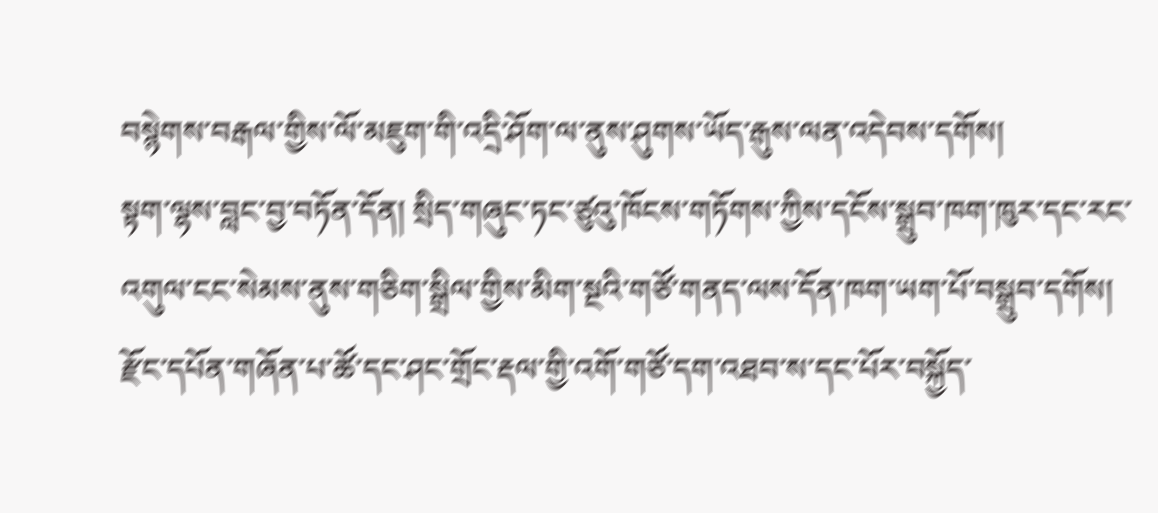བསྙེགས་བརྒལ་གྱིས་ལོ་མཇུག་གི་འདྲི་ཤོག་ལ་ནུས་ཤུགས་ཡོད་རྒུས་ལན་འདེབས་དགོས།
སྟག་ལྷས་བླང་བྱ་བཏོན་དོན། སྲིད་གཞུང་ཏང་ཙུའུ་ཁོངས་གཏོགས་ཀྱིས་དངོས་སྒྲུབ་ཁག་ཁུར་དང་རང་འགུལ་ངང་སེམས་ནུས་གཅིག་སྒྲིལ་གྱིས་མིག་སྔའི་གཙོ་གནད་ལས་དོན་ཁག་ཡག་པོ་བསྒྲུབ་དགོས། རྫོང་དཔོན་གཞོན་པ་ཚོ་དང་ཤང་གྲོང་རྡལ་གྱི་འགོ་གཙོ་དག་འཐབ་ས་དང་པོར་བསྐྱོད་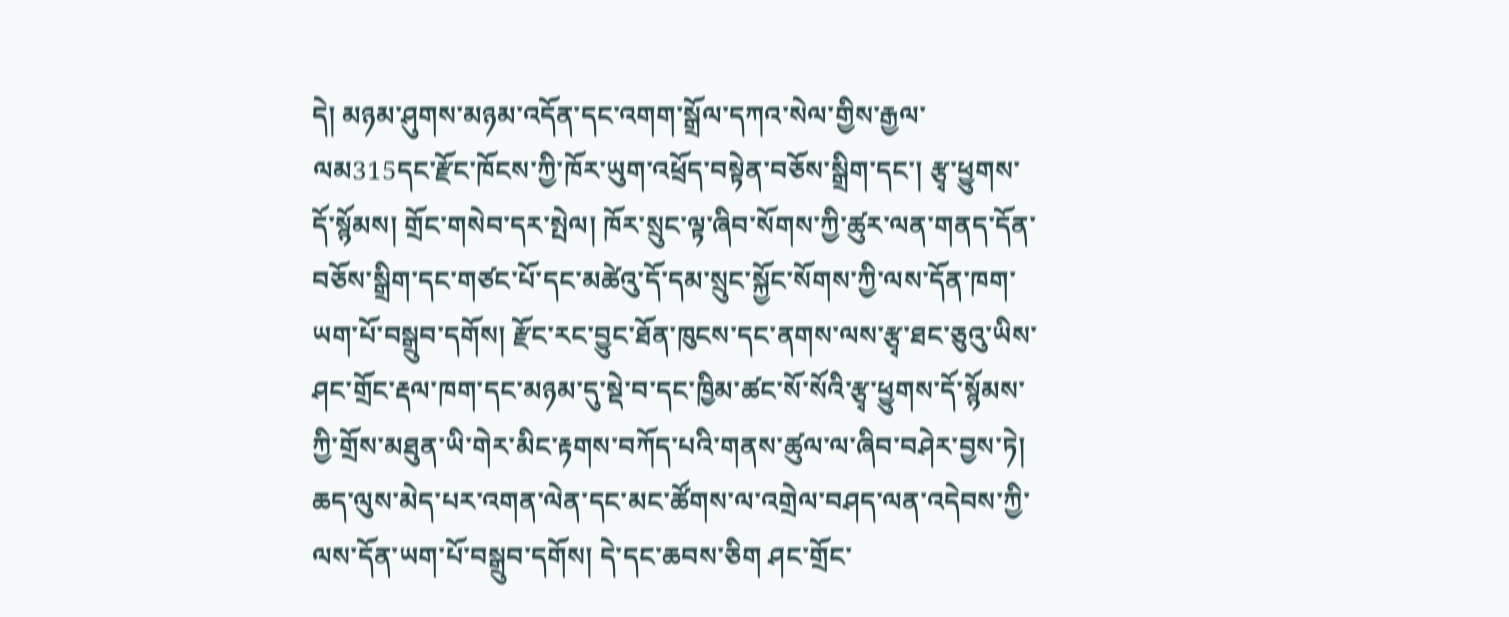དེ། མཉམ་ཤུགས་མཉམ་འདོན་དང་འགག་སྒྲོལ་དཀའ་སེལ་གྱིས་རྒྱལ་ལམ315དང་རྫོང་ཁོངས་ཀྱི་ཁོར་ཡུག་འཕྲོད་བསྟེན་བཅོས་སྒྲིག་དང་། རྩྭ་ཕྱུགས་དོ་སྙོམས། གྲོང་གསེབ་དར་སྤེལ། ཁོར་སྲུང་ལྟ་ཞིབ་སོགས་ཀྱི་ཚུར་ལན་གནད་དོན་བཅོས་སྒྲིག་དང་གཙང་པོ་དང་མཚེའུ་དོ་དམ་སྲུང་སྐྱོང་སོགས་ཀྱི་ལས་དོན་ཁག་ཡག་པོ་བསྒྲུབ་དགོས། རྫོང་རང་བྱུང་ཐོན་ཁུངས་དང་ནགས་ལས་རྩྭ་ཐང་ཅུའུ་ཡིས་ཤང་གྲོང་རྡལ་ཁག་དང་མཉམ་དུ་སྡེ་བ་དང་ཁྱིམ་ཚང་སོ་སོའི་རྩྭ་ཕྱུགས་དོ་སྙོམས་ཀྱི་གྲོས་མཐུན་ཡི་གེར་མིང་རྟགས་བཀོད་པའི་གནས་ཚུལ་ལ་ཞིབ་བཤེར་བྱས་ཏེ། ཆད་ལུས་མེད་པར་འགན་ལེན་དང་མང་ཚོགས་ལ་འགྲེལ་བཤད་ལན་འདེབས་ཀྱི་ལས་དོན་ཡག་པོ་བསྒྲུབ་དགོས། དེ་དང་ཆབས་ཅིག ཤང་གྲོང་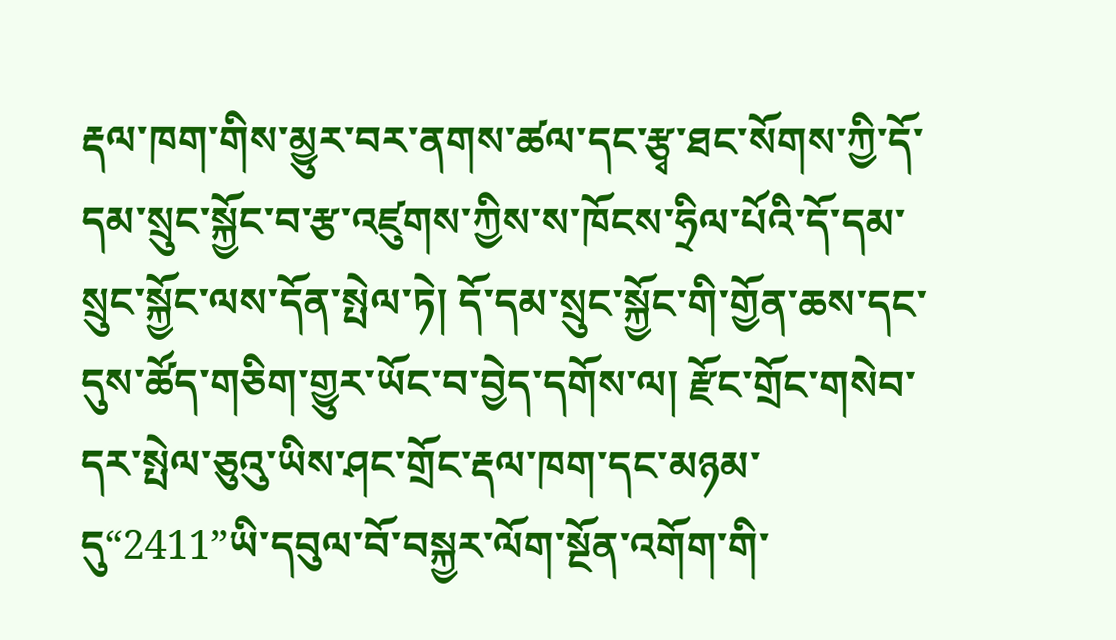རྡལ་ཁག་གིས་མྱུར་བར་ནགས་ཚལ་དང་རྩྭ་ཐང་སོགས་ཀྱི་དོ་དམ་སྲུང་སྐྱོང་བ་རྩ་འཛུགས་ཀྱིས་ས་ཁོངས་ཧྲིལ་པོའི་དོ་དམ་སྲུང་སྐྱོང་ལས་དོན་སྤེལ་ཏེ། དོ་དམ་སྲུང་སྐྱོང་གི་གྱོན་ཆས་དང་དུས་ཚོད་གཅིག་གྱུར་ཡོང་བ་བྱེད་དགོས་ལ། རྫོང་གྲོང་གསེབ་དར་སྤེལ་ཅུའུ་ཡིས་ཤང་གྲོང་རྡལ་ཁག་དང་མཉམ་དུ“2411”ཡི་དབུལ་བོ་བསྐྱར་ལོག་སྔོན་འགོག་གི་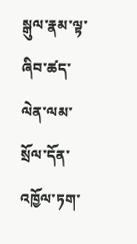སྒུལ་རྣམ་ལྟ་ཞིབ་ཚད་ལེན་ལམ་སྲོལ་དོན་འཁྱོལ་ཏག་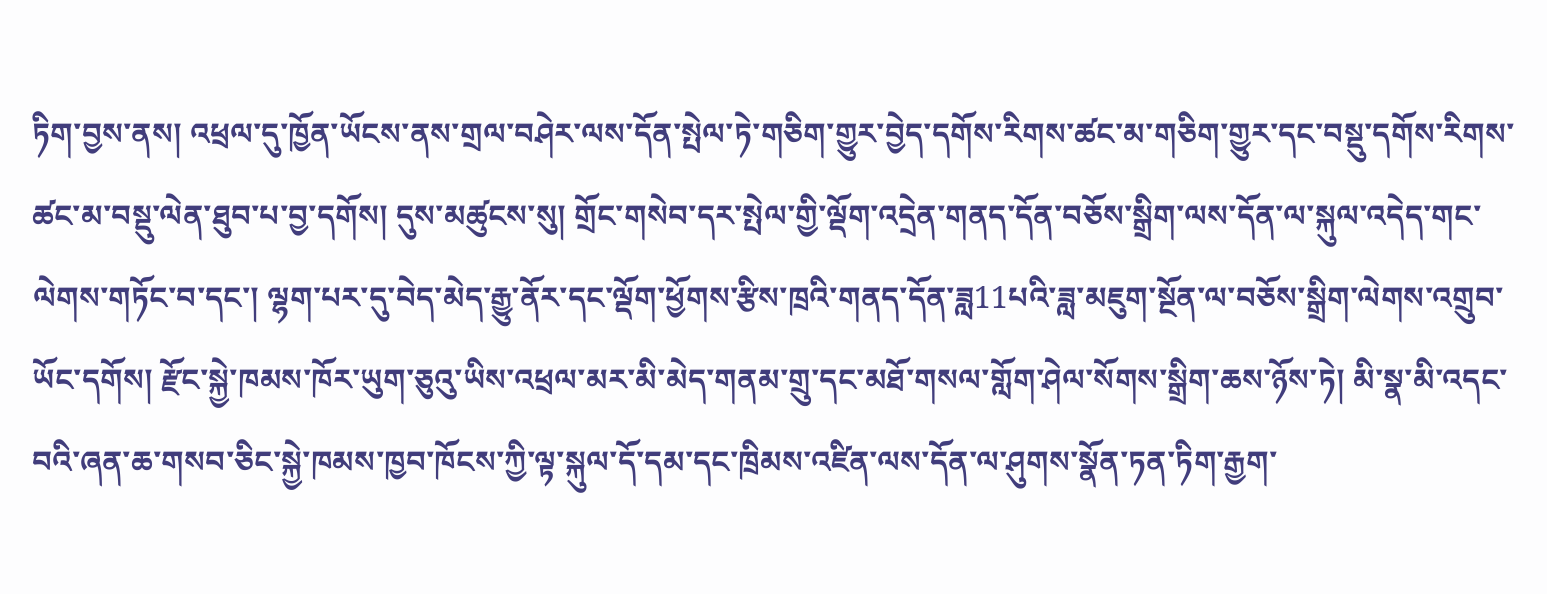ཏིག་བྱས་ནས། འཕྲལ་དུ་ཁྱོན་ཡོངས་ནས་གྲལ་བཤེར་ལས་དོན་སྤེལ་ཏེ་གཅིག་གྱུར་བྱེད་དགོས་རིགས་ཚང་མ་གཅིག་གྱུར་དང་བསྡུ་དགོས་རིགས་ཚང་མ་བསྡུ་ལེན་ཐུབ་པ་བྱ་དགོས། དུས་མཚུངས་སུ། གྲོང་གསེབ་དར་སྤེལ་གྱི་ལྡོག་འདྲེན་གནད་དོན་བཅོས་སྒྲིག་ལས་དོན་ལ་སྐུལ་འདེད་གང་ལེགས་གཏོང་བ་དང་། ལྷག་པར་དུ་བེད་མེད་རྒྱུ་ནོར་དང་ལྡོག་ཕྱོགས་རྩིས་ཁྲའི་གནད་དོན་ཟླ11པའི་ཟླ་མཇུག་སྔོན་ལ་བཅོས་སྒྲིག་ལེགས་འགྲུབ་ཡོང་དགོས། རྫོང་སྐྱེ་ཁམས་ཁོར་ཡུག་ཅུའུ་ཡིས་འཕྲལ་མར་མི་མེད་གནམ་གྲུ་དང་མཐོ་གསལ་གློག་ཤེལ་སོགས་སྒྲིག་ཆས་ཉོས་ཏེ། མི་སྣ་མི་འདང་བའི་ཞན་ཆ་གསབ་ཅིང་སྐྱེ་ཁམས་ཁྱབ་ཁོངས་ཀྱི་ལྟ་སྐུལ་དོ་དམ་དང་ཁྲིམས་འཛིན་ལས་དོན་ལ་ཤུགས་སྣོན་ཏན་ཏིག་རྒྱག་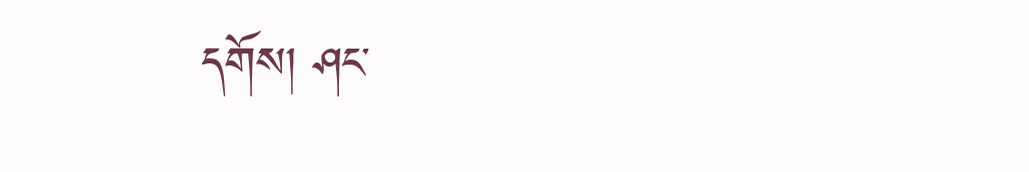དགོས། ཤང་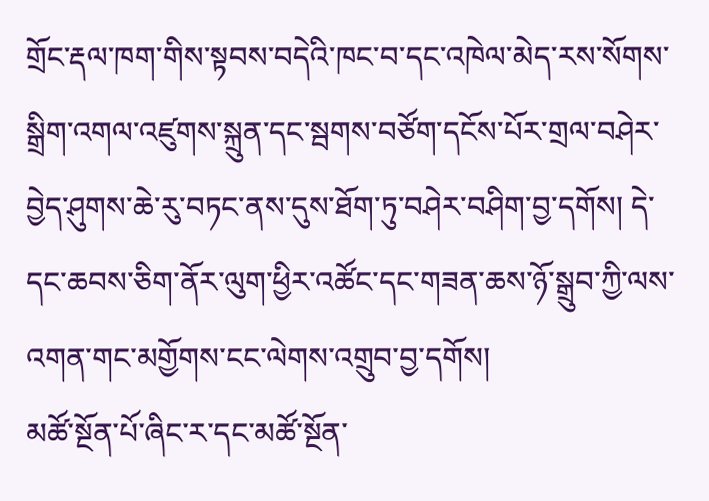གྲོང་རྡལ་ཁག་གིས་སྟབས་བདེའི་ཁང་བ་དང་འཁེལ་མེད་རས་སོགས་སྒྲིག་འགལ་འཛུགས་སྐྲུན་དང་སྦགས་བཙོག་དངོས་པོར་གྲལ་བཤེར་བྱེད་ཤུགས་ཆེ་རུ་བཏང་ནས་དུས་ཐོག་ཏུ་བཤེར་བཤིག་བྱ་དགོས། དེ་དང་ཆབས་ཅིག་ནོར་ལུག་ཕྱིར་འཚོང་དང་གཟན་ཆས་ཉོ་སྒྲུབ་ཀྱི་ལས་འགན་གང་མགྱོགས་ངང་ལེགས་འགྲུབ་བྱ་དགོས།
མཚོ་སྔོན་པོ་ཞིང་ར་དང་མཚོ་སྔོན་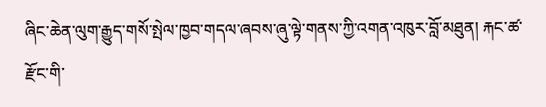ཞིང་ཆེན་ལུག་རྒྱུད་གསོ་སྤེལ་ཁྱབ་གདལ་ཞབས་ཞུ་ལྟེ་གནས་ཀྱི་འགན་འཁུར་བློ་མཐུན། རྐང་ཚ་རྫོང་གི་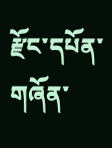རྫོང་དཔོན་གཞོན་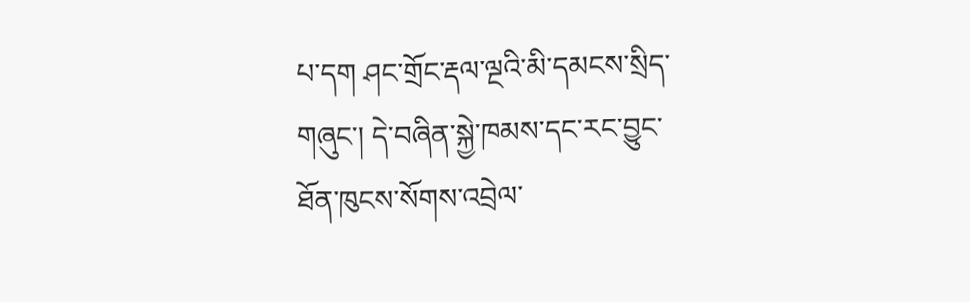པ་དག ཤང་གྲོང་རྡལ་ལྔའི་མི་དམངས་སྲིད་གཞུང་། དེ་བཞིན་སྐྱེ་ཁམས་དང་རང་བྱུང་ཐོན་ཁུངས་སོགས་འབྲེལ་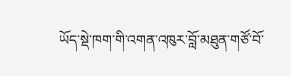ཡོད་སྡེ་ཁག་གི་འགན་འཁུར་བློ་མཐུན་གཙོ་བོ་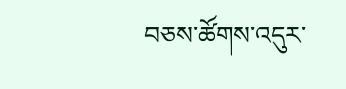བཅས་ཚོགས་འདུར་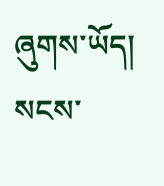ཞུགས་ཡོད།
སངས་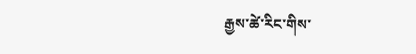རྒྱས་ཚེ་རིང་གིས་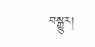བསྒྱུར།